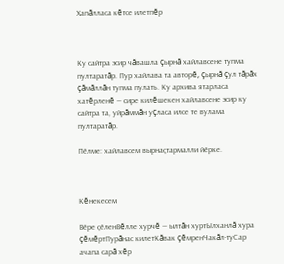Хапăлласа кĕтсе илетпĕр



Ку сайтра эсир чăвашла çырнă хайлавсене тупма пултаратăр. Пур хайлава та авторĕ, çырнă çул тăрăх çăмăллăн тупма пулать. Ку архива ятарласа хатĕрленĕ — сире килĕшекен хайлавсене эсир ку сайтра та, уйрăммăн уçласа илсе те вулама пултаратăр.

Пӗлме: хайлавсем вырнаҫтармалли йӗрке.



Кĕнекесем

Вӗре ҫӗленВĕлле хурчĕ — ылтăн хуртЫлханлă хура çĕмĕртПурăнас килетКăвак çĕмренЧакăл-туСар ачапа сарă хĕр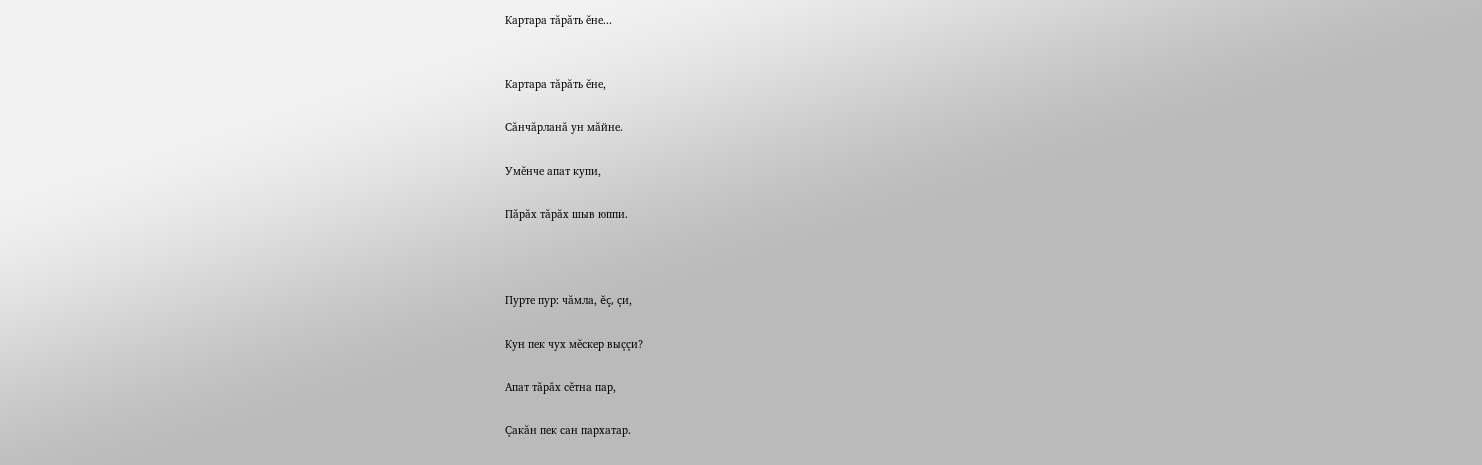Картара тăрăть ĕне...


Картара тăрăть ĕне,

Сăнчăрланă ун мăйне.

Умĕнче апат купи,

Пăрăх тăрăх шыв юппи.



Пурте пур: чăмла, ĕç, çи,

Кун пек чух мĕскер выççи?

Апат тăрăх сĕтна пар,

Çакăн пек сан пархатар.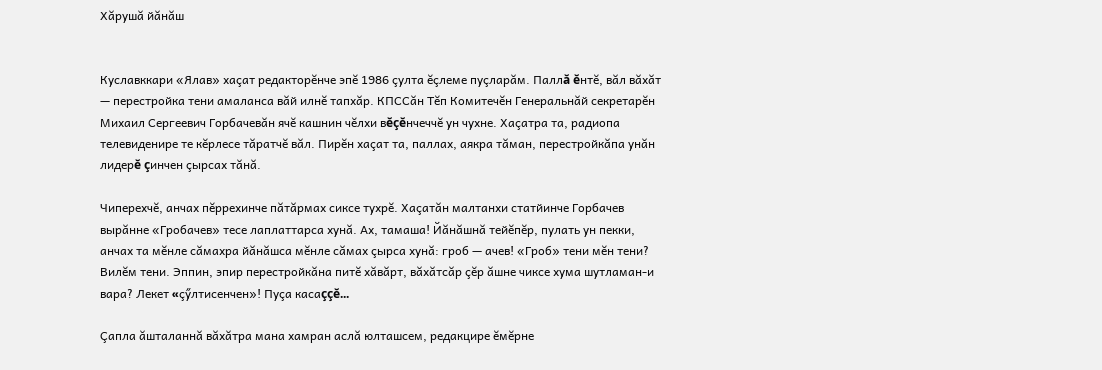Хăрушă йăнăш


Куславккари «Ялав» хаçат редакторĕнче эпĕ 1986 çулта ĕçлеме пуçларăм. Паллă ĕнтĕ, вăл вăхăт — перестройка тени амаланса вăй илнĕ тапхăр. КПССăн Тĕп Комитечĕн Генеральнăй секретарĕн Михаил Сергеевич Горбачевăн ячĕ кашнин чĕлхи вĕçĕнчеччĕ ун чухне. Хаçатра та, радиопа телевиденире те кĕрлесе тăратчĕ вăл. Пирĕн хаçат та, паллах, аякра тăман, перестройкăпа унăн лидерĕ çинчен çырсах тăнă.

Чиперехчĕ, анчах пĕррехинче пăтăрмах сиксе тухрĕ. Хаçатăн малтанхи статйинче Горбачев вырăнне «Гробачев» тесе лаплаттарса хунă. Ах, тамаша! Йăнăшнă тейĕпĕр, пулать ун пекки, анчах та мĕнле сăмахра йăнăшса мĕнле сăмах çырса хунă: гроб — ачев! «Гроб» тени мĕн тени? Вилĕм тени. Эппин, эпир перестройкăна питĕ хăвăрт, вăхăтсăр çĕр ăшне чиксе хума шутламан-и вара? Лекет «çӳлтисенчен»! Пуçа касаççĕ...

Çапла ăшталаннă вăхăтра мана хамран аслă юлташсем, редакцире ĕмĕрне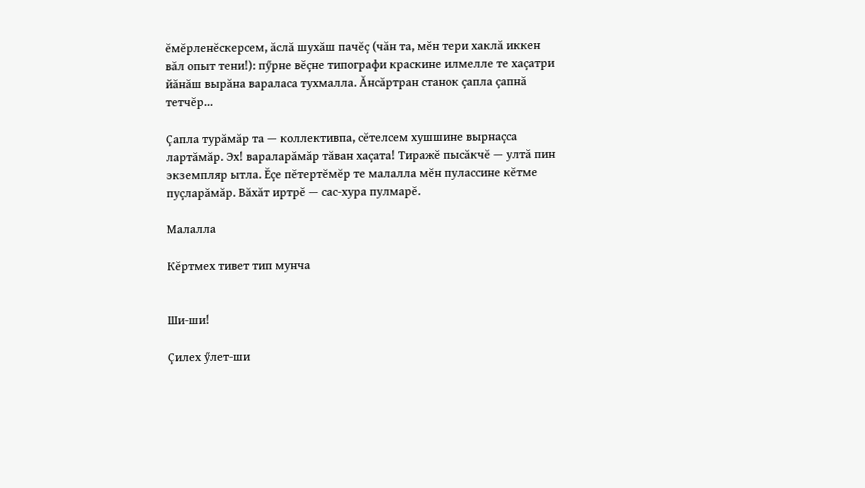ĕмĕрленĕскерсем, ăслă шухăш пачĕç (чăн та, мĕн тери хаклă иккен вăл опыт тени!): пӳрне вĕçне типографи краскине илмелле те хаçатри йăнăш вырăна вараласа тухмалла. Ăнсăртран станок çапла çапнă тетчĕр...

Çапла турăмăр та — коллективпа, сĕтелсем хушшине вырнаçса лартăмăр. Эх! вараларăмăр тăван хаçата! Тиражĕ пысăкчĕ — ултă пин экземпляр ытла. Ĕçе пĕтертĕмĕр те малалла мĕн пулассине кĕтме пуçларăмăр. Вăхăт иртрĕ — сас-хура пулмарĕ.

Малалла

Кĕртмех тивет тип мунча


Ши-ши!

Çилех ӳлет-ши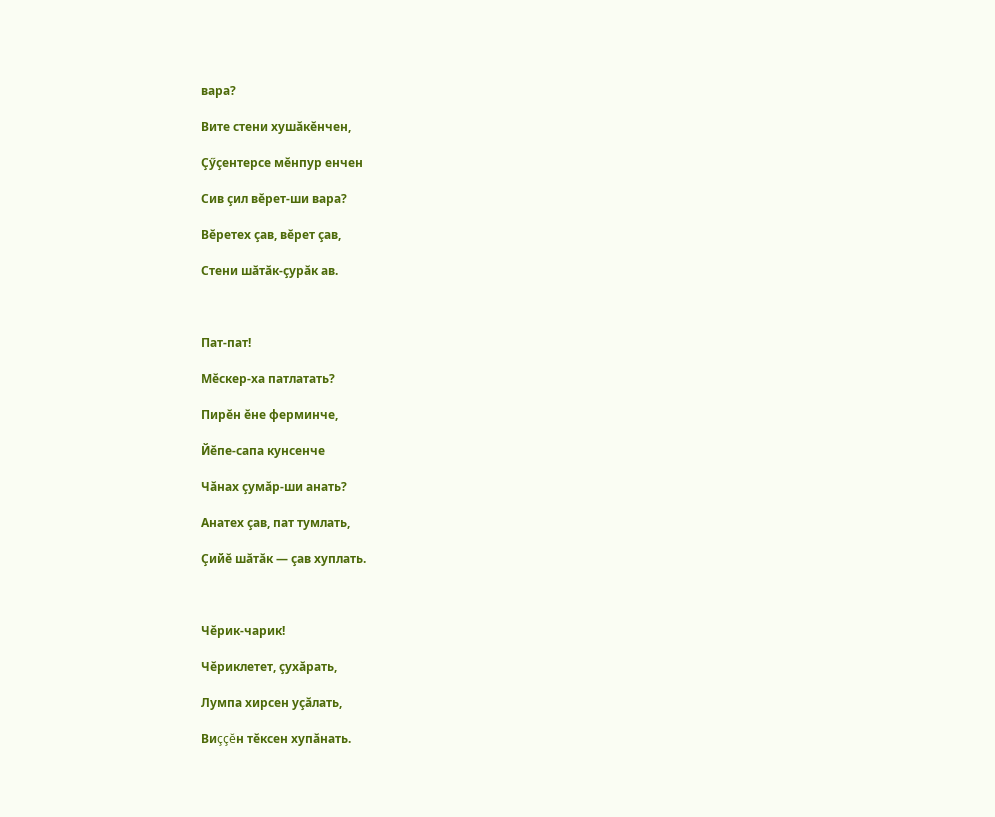вара?

Вите стени хушăкĕнчен,

Çӳçентерсе мĕнпур енчен

Сив çил вĕрет-ши вара?

Вĕретех çав, вĕрет çав,

Стени шăтăк-çурăк ав.



Пат-пат!

Мĕскер-ха патлатать?

Пирĕн ĕне ферминче,

Йĕпе-сапа кунсенче

Чăнах çумăр-ши анать?

Анатех çав, пат тумлать,

Çийĕ шăтăк — çав хуплать.



Чĕрик-чарик!

Чĕриклетет, çухăрать,

Лумпа хирсен уçăлать,

Виççĕн тĕксен хупăнать.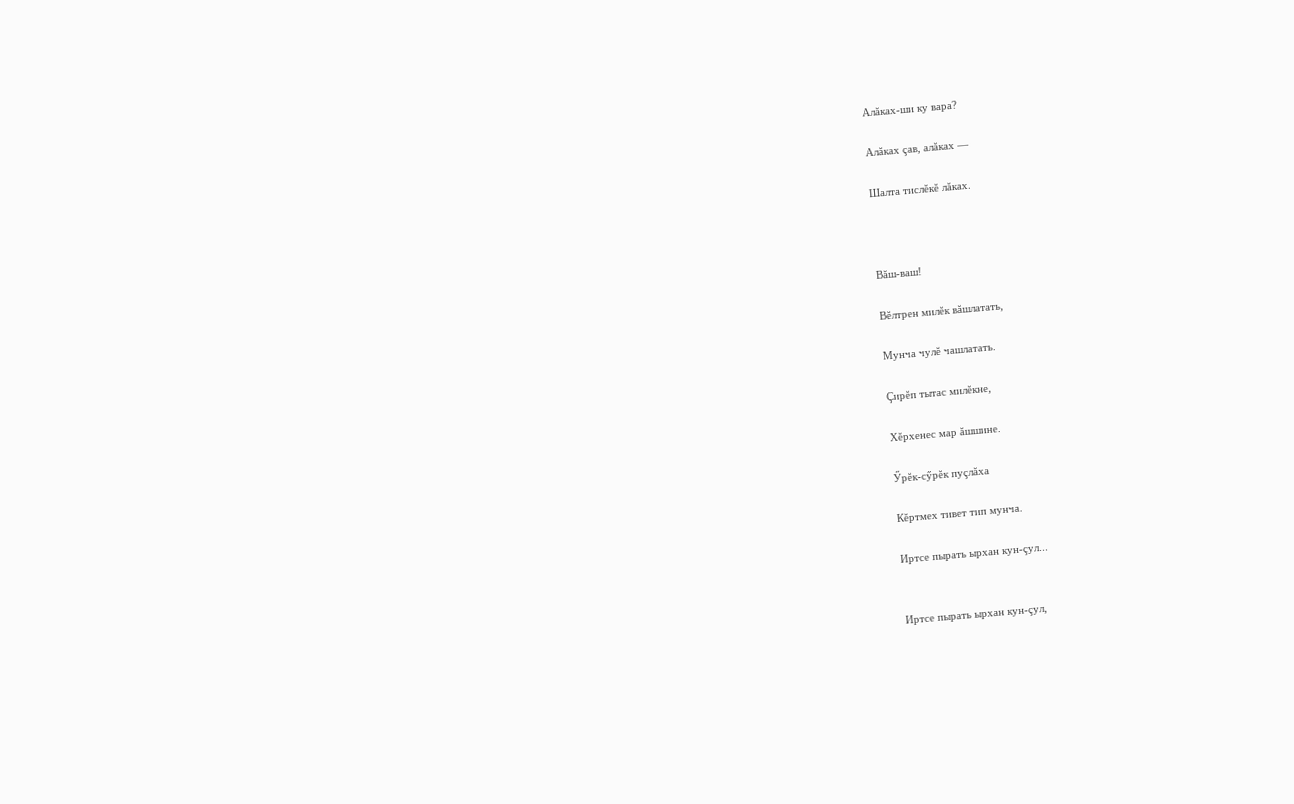Алăках-ши ку вара?

Алăках çав, алăках —

Шалта тислĕкĕ лăках.



Вăш-ваш!

Вĕлтрен милĕк вăшлатать,

Мунча чулĕ чашлатать.

Çирĕп тытас милĕкне,

Хĕрхенес мар ăшшине.

Ӳрĕк-сӳрĕк пуçлăха

Кĕртмех тивет тип мунча.

Иртсе пырать ырхан кун-çул...


Иртсе пырать ырхан кун-çул,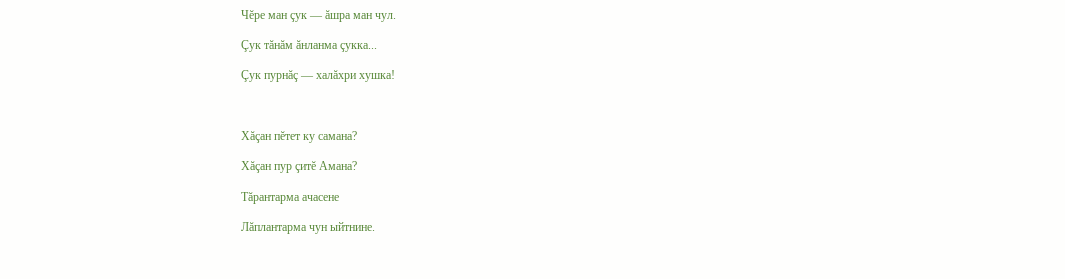Чĕре ман çук — ăшра ман чул.

Çук тăнăм ăнланма çукка...

Çук пурнăç — халăхри хушка!



Хăçан пĕтет ку самана?

Хăçан пур çитĕ Амана?

Тăрантарма ачасене

Лăплантарма чун ыйтнине.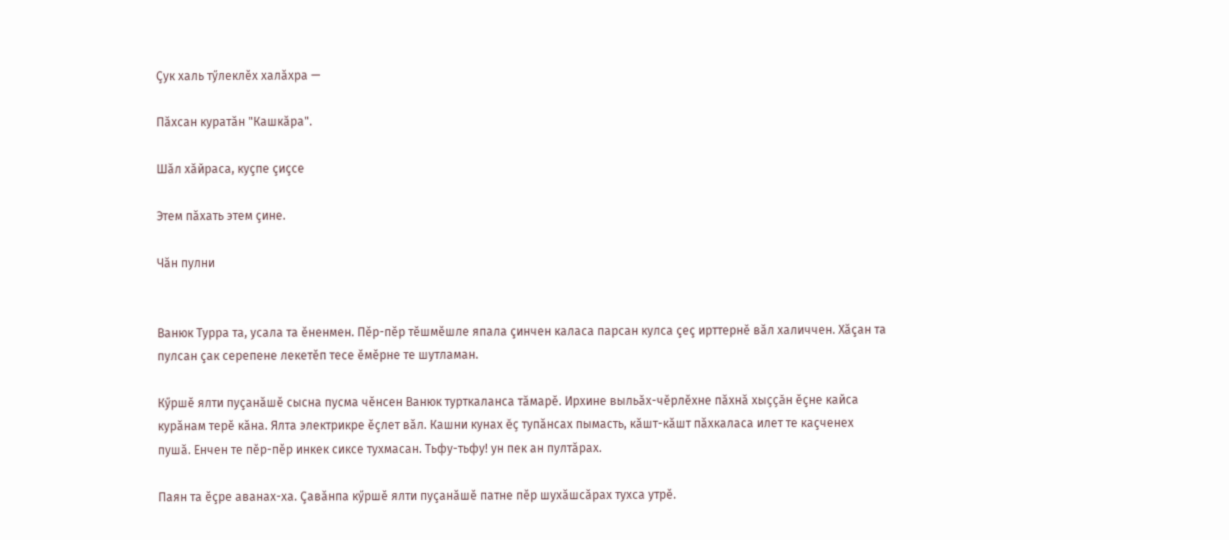Çук халь тӳлеклĕх халăхра —

Пăхсан куратăн "Кашкăра".

Шăл хăйраса, куçпе çиçсе

Этем пăхать этем çине.

Чăн пулни


Ванюк Турра та, усала та ĕненмен. Пĕр-пĕр тĕшмĕшле япала çинчен каласа парсан кулса çеç ирттернĕ вăл халиччен. Хăçан та пулсан çак серепене лекетĕп тесе ĕмĕрне те шутламан.

Кӳршĕ ялти пуçанăшĕ сысна пусма чĕнсен Ванюк турткаланса тăмарĕ. Ирхине выльăх-чĕрлĕхне пăхнă хыççăн ĕçне кайса курăнам терĕ кăна. Ялта электрикре ĕçлет вăл. Кашни кунах ĕç тупăнсах пымасть, кăшт-кăшт пăхкаласа илет те каçченех пушă. Енчен те пĕр-пĕр инкек сиксе тухмасан. Тьфу-тьфу! ун пек ан пултăрах.

Паян та ĕçре аванах-ха. Çавăнпа кӳршĕ ялти пуçанăшĕ патне пĕр шухăшсăрах тухса утрĕ.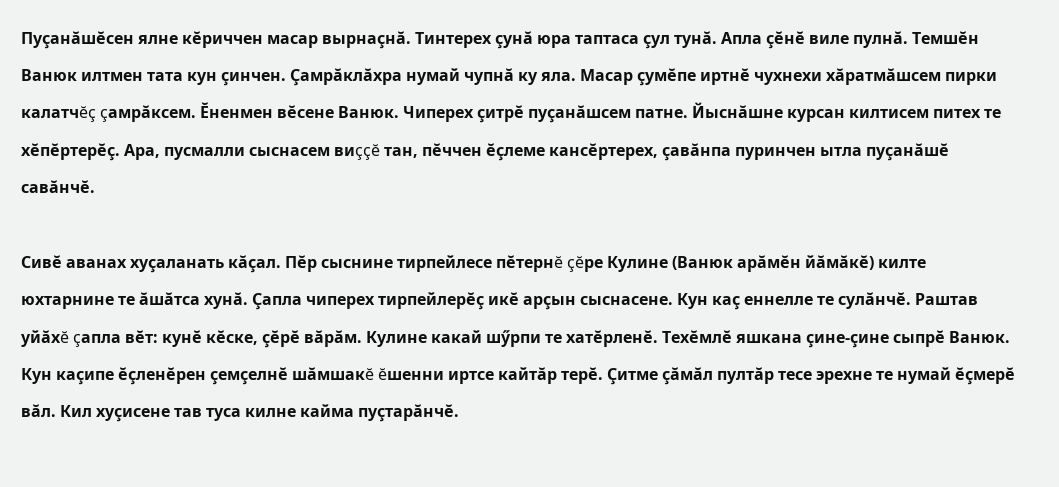Пуçанăшĕсен ялне кĕриччен масар вырнаçнă. Тинтерех çунă юра таптаса çул тунă. Апла çĕнĕ виле пулнă. Темшĕн Ванюк илтмен тата кун çинчен. Çамрăклăхра нумай чупнă ку яла. Масар çумĕпе иртнĕ чухнехи хăратмăшсем пирки калатчĕç çамрăксем. Ĕненмен вĕсене Ванюк. Чиперех çитрĕ пуçанăшсем патне. Йыснăшне курсан килтисем питех те хĕпĕртерĕç. Ара, пусмалли сыснасем виççĕ тан, пĕччен ĕçлеме кансĕртерех, çавăнпа пуринчен ытла пуçанăшĕ савăнчĕ.

Сивĕ аванах хуçаланать кăçал. Пĕр сыснине тирпейлесе пĕтернĕ çĕре Кулине (Ванюк арăмĕн йăмăкĕ) килте юхтарнине те ăшăтса хунă. Çапла чиперех тирпейлерĕç икĕ арçын сыснасене. Кун каç еннелле те сулăнчĕ. Раштав уйăхĕ çапла вĕт: кунĕ кĕске, çĕрĕ вăрăм. Кулине какай шӳрпи те хатĕрленĕ. Техĕмлĕ яшкана çине-çине сыпрĕ Ванюк. Кун каçипе ĕçленĕрен çемçелнĕ шăмшакĕ ĕшенни иртсе кайтăр терĕ. Çитме çăмăл пултăр тесе эрехне те нумай ĕçмерĕ вăл. Кил хуçисене тав туса килне кайма пуçтарăнчĕ.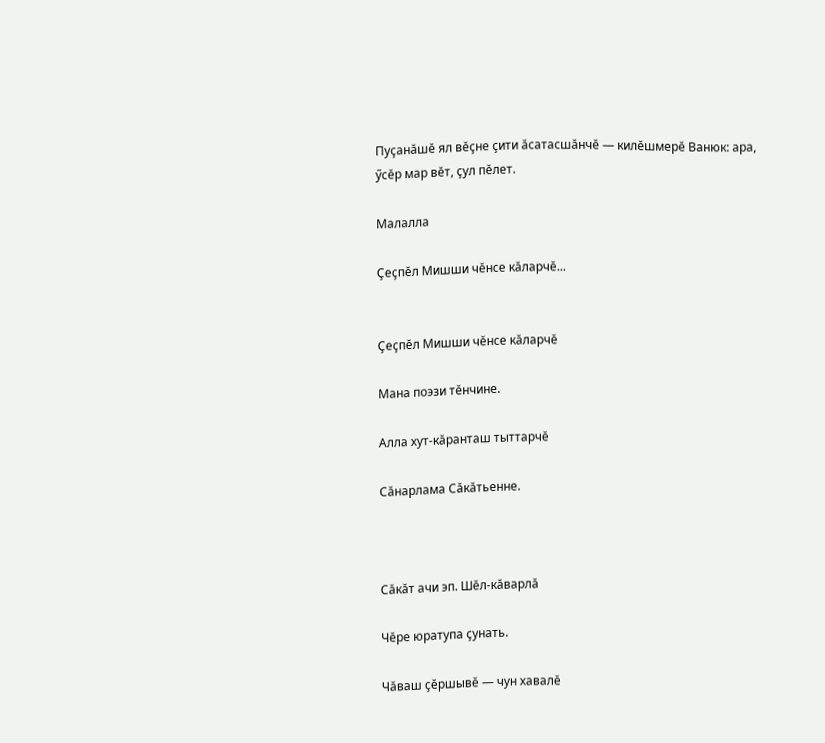Пуçанăшĕ ял вĕçне çити ăсатасшăнчĕ — килĕшмерĕ Ванюк: ара, ӳсĕр мар вĕт, çул пĕлет.

Малалла

Çеçпĕл Мишши чĕнсе кăларчĕ...


Çеçпĕл Мишши чĕнсе кăларчĕ

Мана поэзи тĕнчине.

Алла хут-кăранташ тыттарчĕ

Сăнарлама Сăкăтьенне.



Сăкăт ачи эп. Шĕл-кăварлă

Чĕре юратупа çунать.

Чăваш çĕршывĕ — чун хавалĕ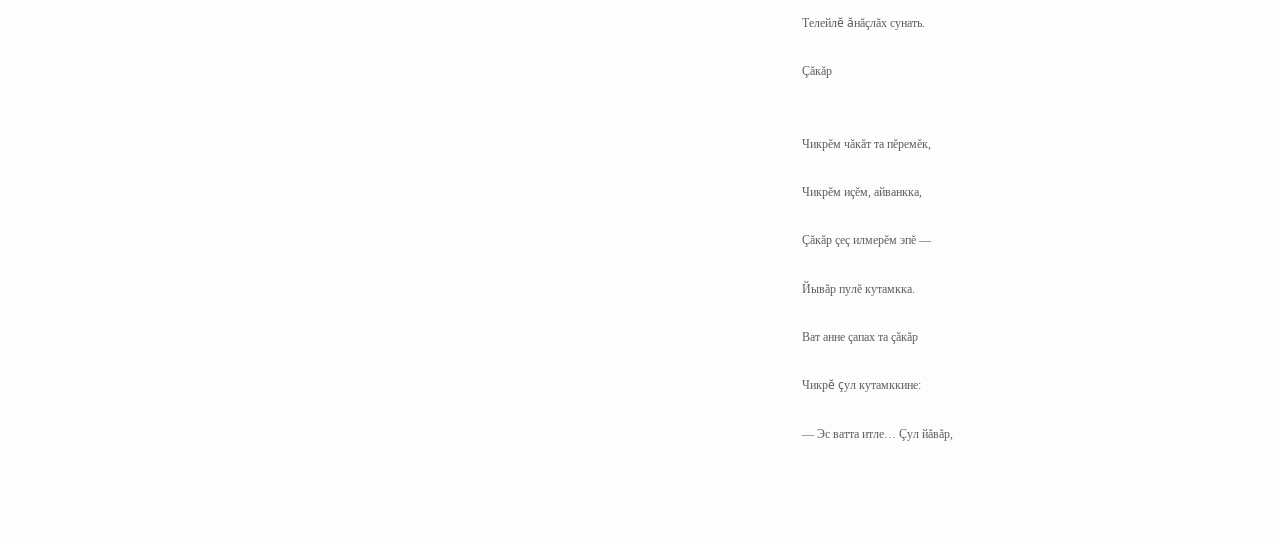Телейлĕ ăнăçлăх сунать.

Çăкăр


Чикрĕм чăкăт та пĕремĕк,

Чикрĕм иçĕм, айванкка,

Çăкăр çеç илмерĕм эпĕ —

Йывăр пулĕ кутамкка.

Ват анне çапах та çăкăр

Чикрĕ çул кутамккине:

— Эс ватта итле… Çул йăвăр,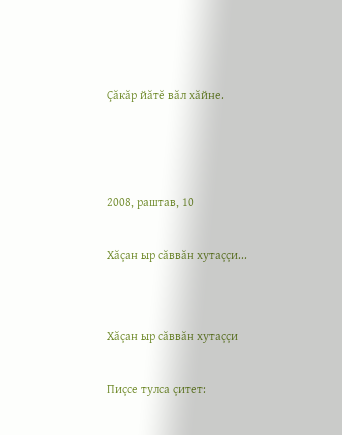Çăкăр йăтĕ вăл хăйне.



2008, раштав, 10

Хăçан ыр сăввăн хутаççи...


Хăçан ыр сăввăн хутаççи

Пиçсе тулса çитет: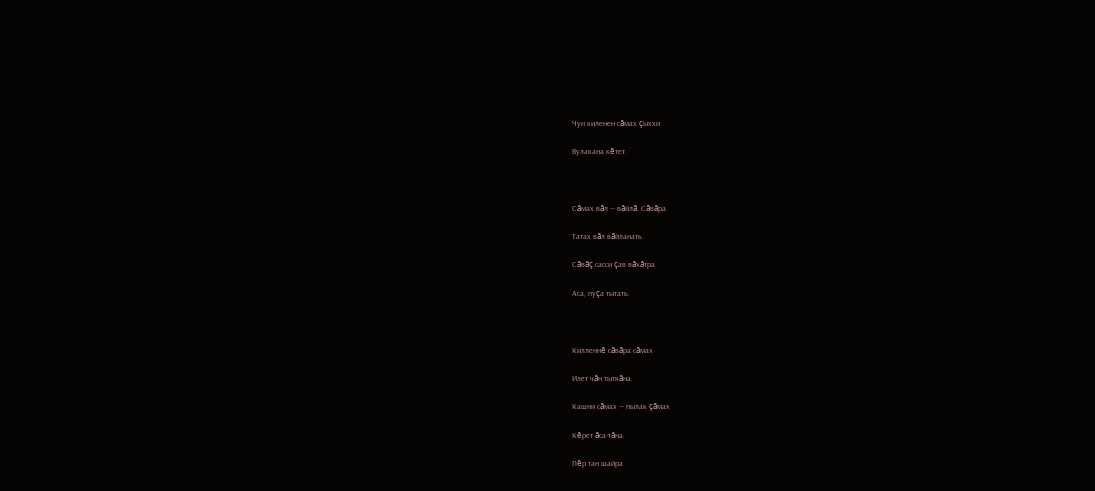Чун киленен сăмах çыххи

Вулакана кĕтет.



Сăмах вăл — вăйлă. Сăвăра

Татах вăл вăйланать.

Сăвăç сасси çав вăхăтра

Аса, пуçа тытать.



Килленнĕ сăвăра сăмах

Илет чăн тыткăна.

Кашни сăмах — пылак çăмах

Кĕрет ăса-тăна.

Пĕр тан шайра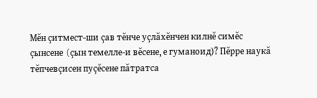Мĕн çитмест-ши çав тĕнче уçлăхĕнчен килнĕ симĕс çынсене (çын темелле-и вĕсене, е гуманоид)? Пĕрре наукă тĕпчевçисен пуçĕсене пăтратса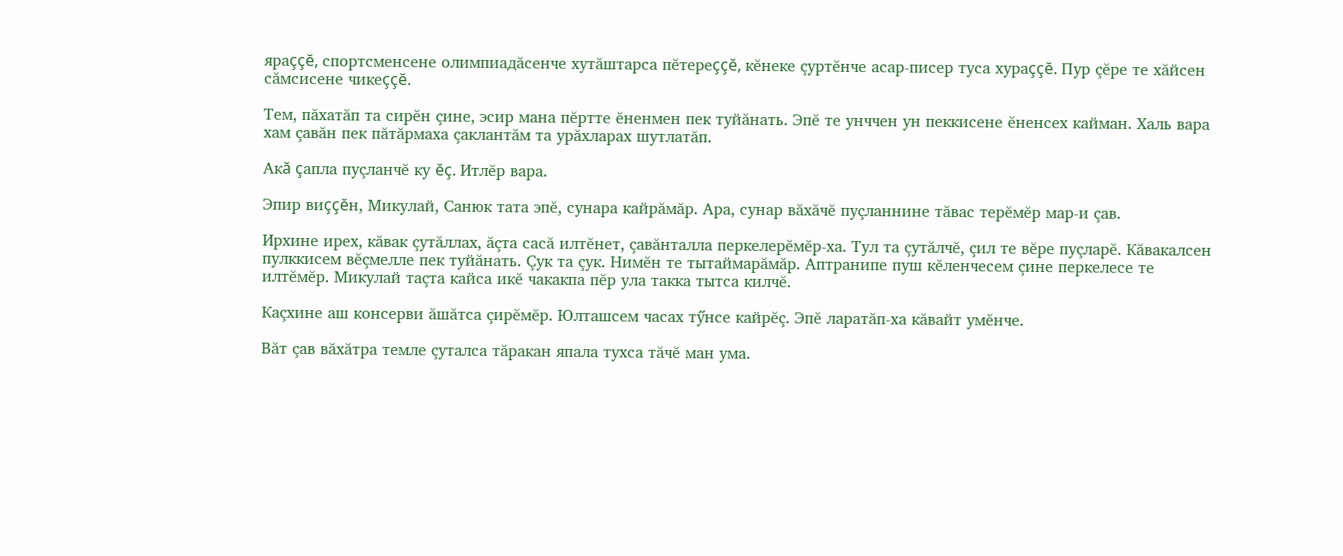яраççĕ, спортсменсене олимпиадăсенче хутăштарса пĕтереççĕ, кĕнеке çуртĕнче асар-писер туса хураççĕ. Пур çĕре те хăйсен сăмсисене чикеççĕ.

Тем, пăхатăп та сирĕн çине, эсир мана пĕртте ĕненмен пек туйăнать. Эпĕ те унччен ун пеккисене ĕненсех кайман. Халь вара хам çавăн пек пăтăрмаха çаклантăм та урăхларах шутлатăп.

Акă çапла пуçланчĕ ку ĕç. Итлĕр вара.

Эпир виççĕн, Микулай, Санюк тата эпĕ, сунара кайрăмăр. Ара, сунар вăхăчĕ пуçланнине тăвас терĕмĕр мар-и çав.

Ирхине ирех, кăвак çутăллах, ăçта сасă илтĕнет, çавăнталла перкелерĕмĕр-ха. Тул та çутăлчĕ, çил те вĕре пуçларĕ. Кăвакалсен пулккисем вĕçмелле пек туйăнать. Çук та çук. Нимĕн те тытаймарăмăр. Аптранипе пуш кĕленчесем çине перкелесе те илтĕмĕр. Микулай таçта кайса икĕ чакакпа пĕр ула такка тытса килчĕ.

Каçхине аш консерви ăшăтса çирĕмĕр. Юлташсем часах тӳнсе кайрĕç. Эпĕ ларатăп-ха кăвайт умĕнче.

Вăт çав вăхăтра темле çуталса тăракан япала тухса тăчĕ ман ума.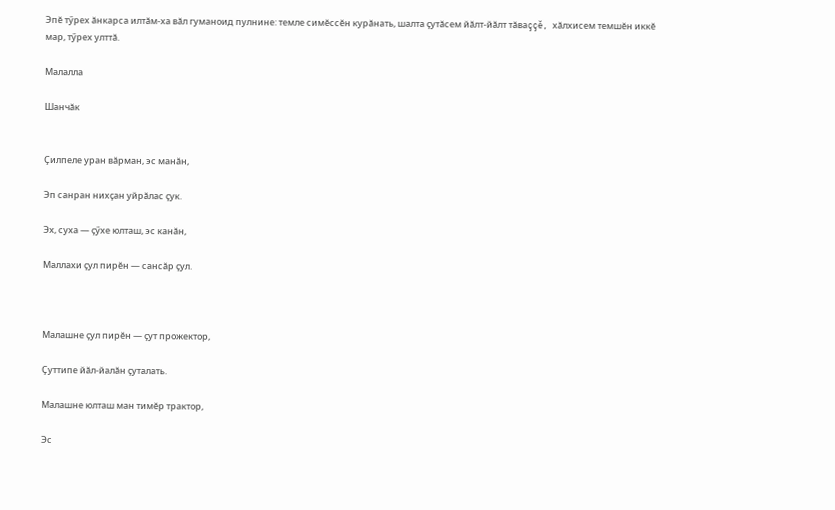Эпĕ тӳрех ăнкарса илтăм-ха вăл гуманоид пулнине: темле симĕссĕн курăнать, шалта çутăсем йăлт-йăлт тăваççĕ, хăлхисем темшĕн иккĕ мар, тӳрех улттă.

Малалла

Шанчăк


Çилпеле уран вăрман, эс манăн,

Эп санран нихçан уйрăлас çук.

Эх, суха — çӳхе юлташ, эс канăн,

Маллахи çул пирĕн — сансăр çул.



Малашне çул пирĕн — çут прожектор,

Çуттипе йăл-йалăн çуталать.

Малашне юлташ ман тимĕр трактор,

Эс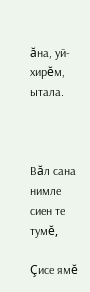ăна, уй-хирĕм, ытала.



Вăл сана нимле сиен те тумĕ,

Çисе ямĕ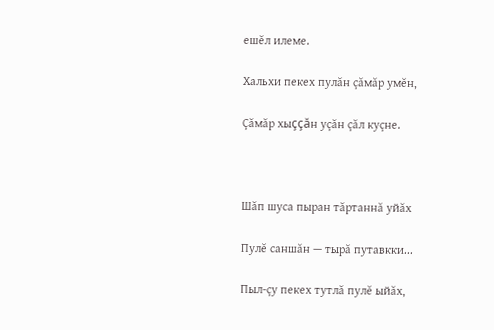ешĕл илеме.

Хальхи пекех пулăн çăмăр умĕн,

Çăмăр хыççăн уçăн çăл куçне.



Шăп шуса пыран тăртаннă уйăх

Пулĕ саншăн — тырă путавкки...

Пыл-çу пекех тутлă пулĕ ыйăх,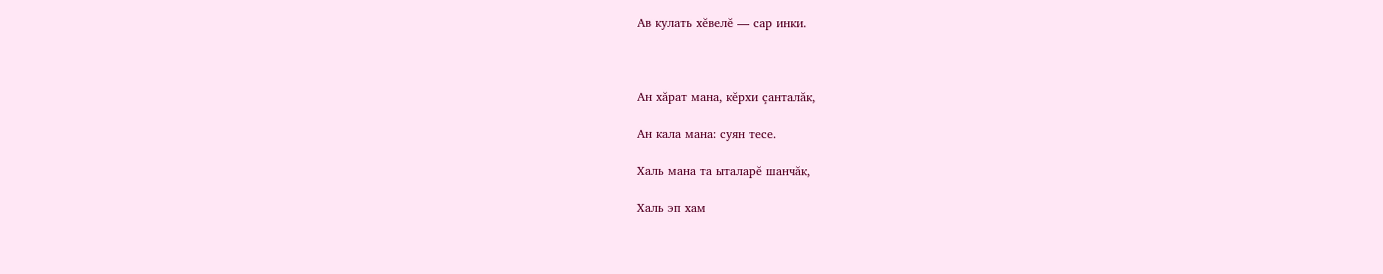Ав кулать хĕвелĕ — сар инки.



Ан хăрат мана, кĕрхи çанталăк,

Ан кала мана: суян тесе.

Халь мана та ыталарĕ шанчăк,

Халь эп хам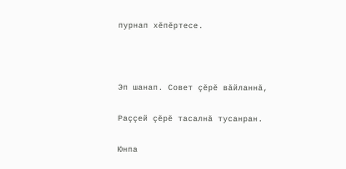пурнап хĕпĕртесе.



Эп шанап. Совет çĕрĕ вăйланнă,

Раççей çĕрĕ тасалнă тусанран.

Юнпа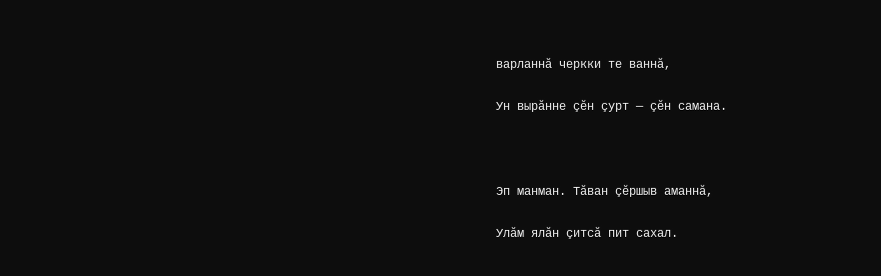варланнă черкки те ваннă,

Ун вырăнне çĕн çурт — çĕн самана.



Эп манман. Тăван çĕршыв аманнă,

Улăм ялăн çитсă пит сахал.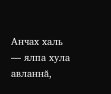Анчах халь — ялпа хула авланнă,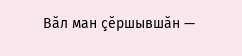Вăл ман çĕршывшăн —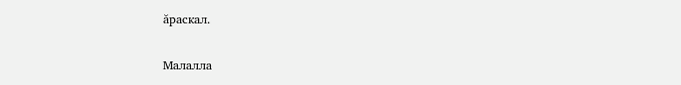ăраскал.

Малалла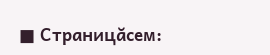■ Страницăсем: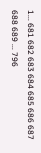1... 681 682 683 684 685 686 687 688 689 ... 796